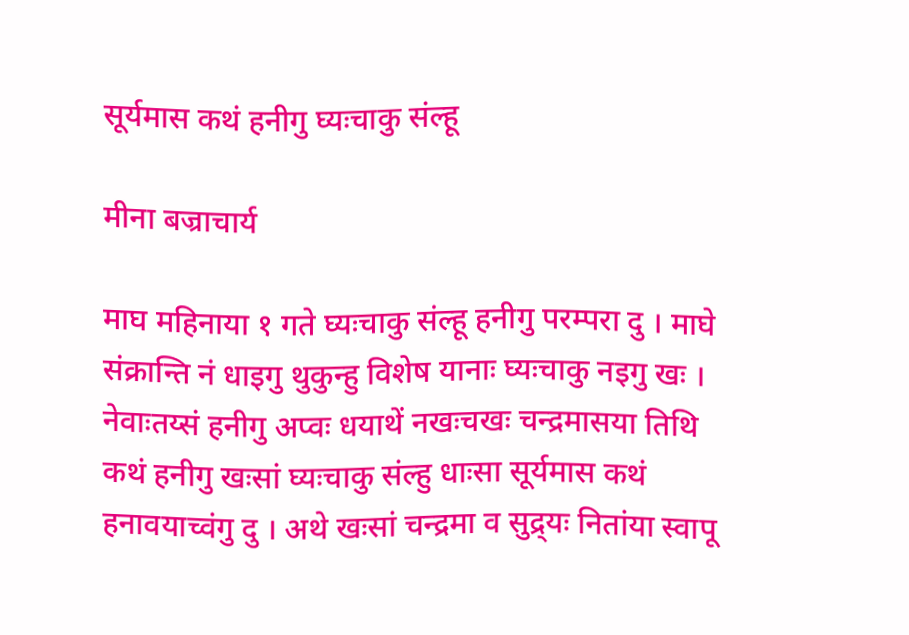सूर्यमास कथं हनीगु घ्यःचाकु संल्हू

मीना बज्राचार्य

माघ महिनाया १ गते घ्यःचाकु संल्हू हनीगु परम्परा दु । माघे संक्रान्ति नं धाइगु थुकुन्हु विशेष यानाः घ्यःचाकु नइगु खः । नेवाःतय्सं हनीगु अप्वः धयाथें नखःचखः चन्द्रमासया तिथि कथं हनीगु खःसां घ्यःचाकु संल्हु धाःसा सूर्यमास कथं हनावयाच्वंगु दु । अथे खःसां चन्द्रमा व सुद्र्यः नितांया स्वापू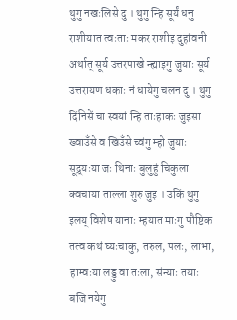थुगु नखःलिसे दु । थुगु न्हि सूर्यं धनु राशीयात त्वःताः मकर राशीइ दुहांवनी अर्थात् सूर्य उत्तरपाखे न्ह्याइगु जुयाः सूर्य उत्तरायण धकाः नं धायेगु चलन दु । थुगु दिंनिसें चा स्वयां न्हि ताःहाकः जुइसा ख्वाउँसे व खिउँसे च्वंगु म्हो जुयाः सूद्र्यःया जः थिनाः बुलुहुं चिकुला क्वचाया ताल्ला शुरु जुइ । उकिं थुगु इलय् विशेष यानाः म्हयात माःगु पौष्टिक तत्व कथं घ्यःचाकु, तरुल, पलः, लाभा, हाम्वःया लड्डु वा तःला, संन्याः तयाः बजि नयेगु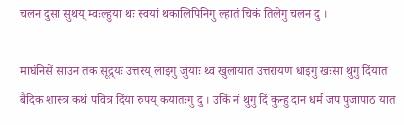चलन दुसा सुथय् म्वःल्हुया थः स्वयां थकालिपिनिगु ल्हातं चिकं तिलेगु चलन दु ।

माघंनिसें साउन तक सूद्र्यः उत्तरय् लाइगु जुयाः थ्व खुलायात उत्तरायण धाइगु खःसा थुगु दिंयात बैदिक शास्त्र कथं पवित्र दिंया रुपय् कयातःगु दु । उकिं नं थुगु दिं कुन्हु दान धर्म जप पुजापाठ यात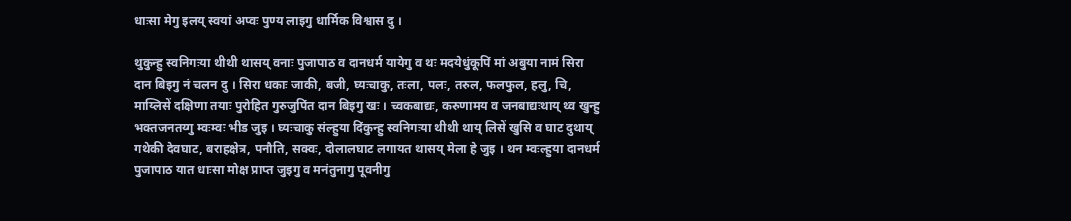धाःसा मेगु इलय् स्वयां अप्वः पुण्य लाइगु धार्मिक विश्वास दु ।

थुकुन्हु स्वनिगःया थीथी थासय् वनाः पुजापाठ व दानधर्म यायेगु व थः मदयेधुंकूपिं मां अबुया नामं सिरा दान बिइगु नं चलन दु । सिरा धकाः जाकी, बजी, घ्यःचाकु, तःला, पलः, तरुल, फलफुल, हलु, चि, माय्लिसें दक्षिणा तयाः पुरोहित गुरुजुपिंत दान बिइगु खः । च्वकबाद्यः, करुणामय व जनबाद्यःथाय् थ्व खुन्हु भक्तजनतय्गु म्वःम्वः भीड जुइ । घ्यःचाकु संल्हुया दिंकुन्हु स्वनिगःया थीथी थाय् लिसें खुसि व घाट दुथाय् गथेकी देवघाट, बराहक्षेत्र, पनौति, सक्वः, दोलालघाट लगायत थासय् मेला हे जुइ । थन म्वःल्हुया दानधर्म पुजापाठ यात धाःसा मोक्ष प्राप्त जुइगु व मनंतुनागु पूवनीगु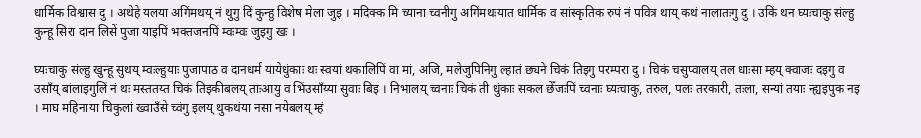धार्मिक विश्वास दु । अथेहे यलया अगिंमथय् नं थुगु दिं कुन्हु विशेष मेला जुइ । मदिक्क मि च्याना च्वनीगु अगिंमथःयात धार्मिक व सांस्कृतिक रुपं नं पवित्र थाय् कथं नालातःगु दु । उकिं थन घ्यःचाकु संल्हु कुन्हू सिरा दान लिसें पुजा याइपिं भक्तजनपिं म्वःम्वः जुइगु खः ।

घ्यःचाकु संल्हु खुन्हू सुथय् म्वःल्हुयाः पुजापाठ व दानधर्म यायेधुंकाः थः स्वयां थकालिपिं वा मां, अजि, मलेजुपिनिगु ल्हातं छ्यने चिकं तिइगु परम्परा दु । चिकं चसुप्वालय् तल धाःसा म्हय् क्वाजः दइगु व उसाँय् बांलाइगुलिं नं थः मस्ततय्त चिकं तिइकीबलय् ताःआयु व भिंउसाँय्या सुवाः बिइ । निभालय् च्वनाः चिकं ती धुंकाः सकल छेँजःपिं च्वनाः घ्यःचाकु, तरुल, पलः तरकारी, तःला, सन्यां तयाः न्ह्यइपुक नइ । माघ महिनाया चिकुलां ख्वाउँसे च्वंगु इलय् थुकथंया नसा नयेबलय् म्हं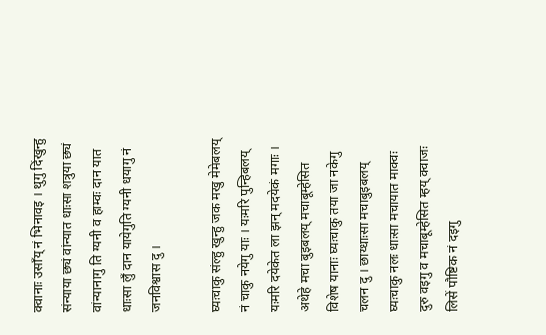क्वानाः उसाँय् नं भिनावइ । थुगु दिंखुन्हु संन्याया छ्यं वांन्यात धाःसा शत्रुया छ्यं वांन्यानागु ति ग्यनी व हाम्वः दान यात धाःसा लुँ दान यायेगुति ग्यनी धयागु नं जनविश्वास दु ।

घ्यःचाकु संल्हु खुन्हु जक मखु मेमेबलय् नं चाकु नयेगु याः । यःमरि पुन्हिबलय् यःमरि दयेकेत ला झन् मदयेकं मगाः । अथेहे मचा बुइबलय् मचाबूम्हेसित विशेष यानाः घ्यःचाकु तया जा नकेगु चलन दु । छाय्धाःसा मचाबुइबलय् घ्यःचाकु नलः धाःसा मचायात माक्वः दुरु वइगु व मचाबूम्हेसित म्हय् क्वाजः लिसें पौष्टिक नं दइगु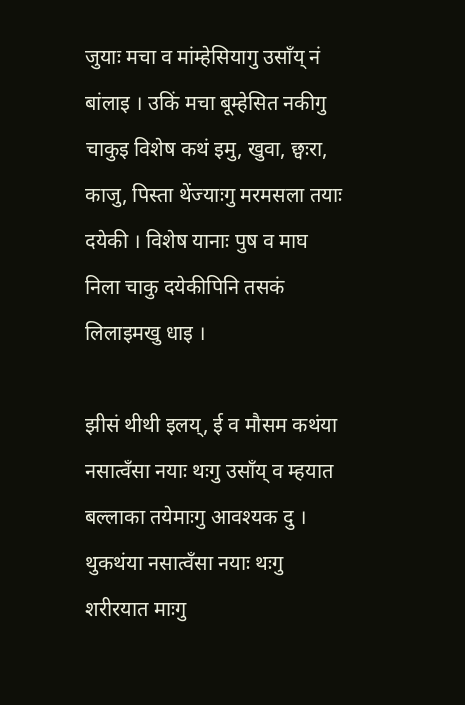जुयाः मचा व मांम्हेसियागु उसाँय् नं बांलाइ । उकिं मचा बूम्हेसित नकीगु चाकुइ विशेष कथं इमु, खुवा, छ्वःरा, काजु, पिस्ता थेंज्याःगु मरमसला तयाः दयेकी । विशेष यानाः पुष व माघ निला चाकु दयेकीपिनि तसकं लिलाइमखु धाइ ।

झीसं थीथी इलय्, ई व मौसम कथंया नसात्वँसा नयाः थःगु उसाँय् व म्हयात बल्लाका तयेमाःगु आवश्यक दु । थुकथंया नसात्वँसा नयाः थःगु शरीरयात माःगु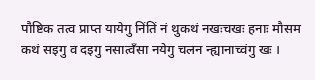पौष्टिक तत्व प्राप्त यायेगु निंतिं नं थुकथं नखःचखः हनाः मौसम कथं सइगु व दइगु नसात्वँसा नयेगु चलन न्ह्यानाच्वंगु खः ।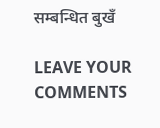सम्बन्धित बुखँ

LEAVE YOUR COMMENTS